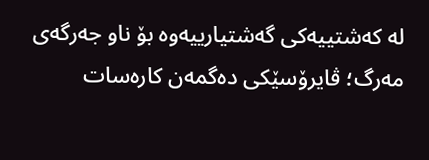لە کەشتییەکی گەشتیارییەوە بۆ ناو جەرگەی مەرگ؛ ڤایرۆسێکی دەگمەن کارەسات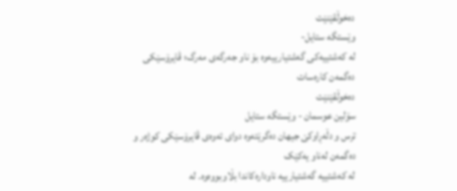دەخوڵقێنێت
وێستگە ستایل-
لە کەشتییەکی گەشتیارییەوە بۆ ناو جەرگەی مەرگ؛ ڤایرۆسێکی دەگمەن کارەسات
دەخوڵقێنێت
سۆلین عوسمان - وێستگە ستایل
ترس و دڵەڕاوکێ جیهان دەگرێتەوە دوای ئەوەی ڤایرۆسێکی کوژەر و دەگمەن لەناو یەکێک
لە کەشتییە گەشتیارییە ناودارەکاندا بڵاوبووەوە. لە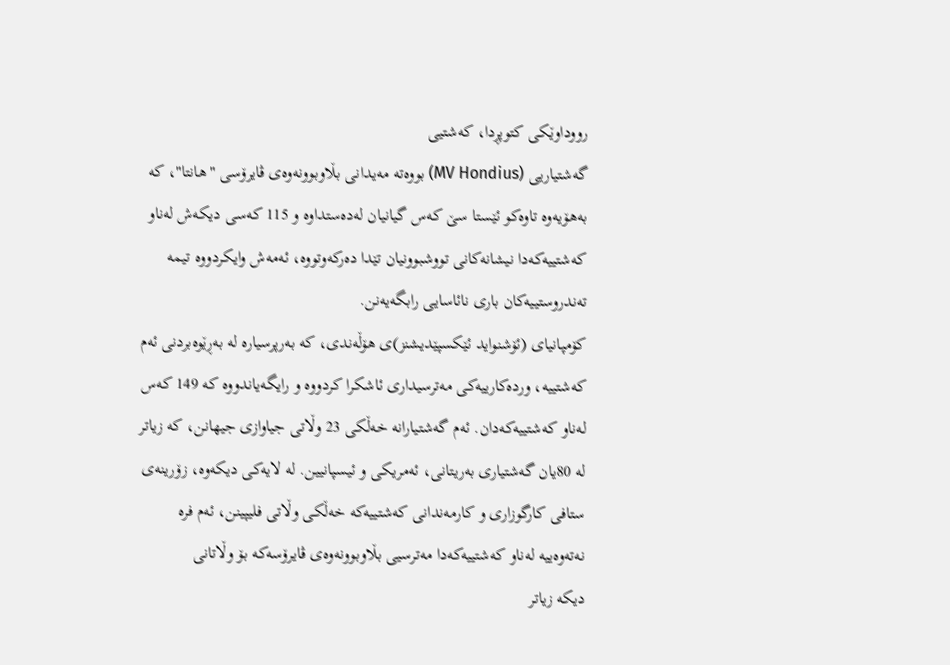رووداوێکی کتوپڕدا، کەشتیی
گەشتیاریی (MV Hondius) بووەتە مەیدانی بڵاوبوونەوەی ڤایرۆسی "هانتا"، کە
بەهۆیەوە تاوەکو ئێستا سێ کەس گیانیان لەدەستداوە و 115 کەسی دیکەش لەناو
کەشتییەکەدا نیشانەکانی تووشبوونیان تێدا دەرکەوتووە، ئەمەش وایکردووە تیمە
تەندروستییەکان باری نائاسایی رابگەیەنن.
کۆمپانیای (ئۆشنواید ئێکسپێدیشنز)ی هۆڵەندی، کە بەرپرسیارە لە بەڕێوەبردنی ئەم
کەشتییە، وردەکارییەکی مەترسیداری ئاشکرا کردووە و رایگەیاندووە کە 149 کەس
لەناو کەشتییەکەدان. ئەم گەشتیارانە خەڵکی 23 وڵاتی جیاوازی جیهانن، کە زیاتر
لە 80یان گەشتیاری بەریتانی، ئەمریکی و ئیسپانیین. لە لایەکی دیکەوە، زۆرینەی
ستافی کارگوزاری و کارمەندانی کەشتییەکە خەڵکی وڵاتی فلیپینن، ئەم فرە
نەتەوەییە لەناو کەشتییەکەدا مەترسیی بڵاوبوونەوەی ڤایرۆسەکە بۆ وڵاتانی
دیکە زیاتر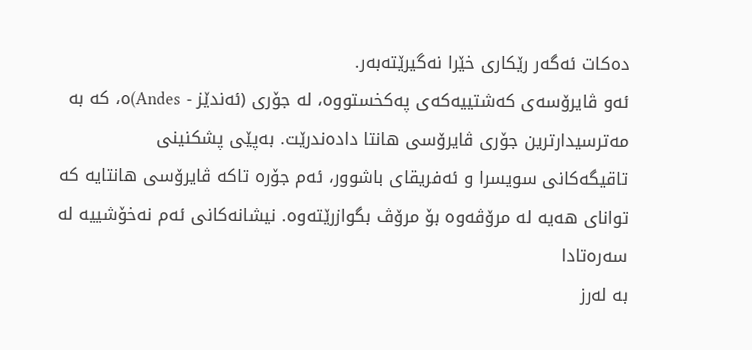دەکات ئەگەر رێکاری خێرا نەگیرێتەبەر.
ئەو ڤایرۆسەی کەشتییەکەی پەکخستووە، لە جۆری (ئەندێز - Andes)ە، کە بە
مەترسیدارترین جۆری ڤایرۆسی هانتا دادەندرێت. بەپێی پشکنینی
تاقیگەکانی سویسرا و ئەفریقای باشوور، ئەم جۆرە تاکە ڤایرۆسی هانتایە کە
توانای هەیە لە مرۆڤەوە بۆ مرۆڤ بگوازرێتەوە. نیشانەکانی ئەم نەخۆشییە لە سەرەتادا
بە لەرز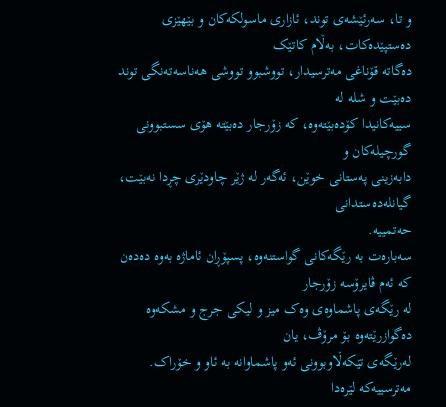و تا، سەرئێشەی توند، ئازاری ماسولکەکان و بێهێزی دەستپێدەکات، بەڵام کاتێک
دەگاتە قۆناغی مەترسیدار، تووشبوو تووشی هەناسەتەنگی توند دەبێت و شلە لە
سییەکانیدا کۆدەبێتەوە، کە زۆرجار دەبێتە هۆی سستبوونی گورچیلەکان و
دابەزینی پەستانی خوێن، ئەگەر لە ژێر چاودێری چڕدا نەبێت، گیانلەدەستدانی
حەتمییە.
سەبارەت بە رێگەکانی گواستنەوە، پسپۆڕان ئاماژە بەوە دەدەن کە ئەم ڤایرۆسە زۆرجار
لە رێگەی پاشماوەی وەک میز و لیکی جرج و مشکەوە دەگوازرێتەوە بۆ مرۆڤ، یان
لەرێگەی تێکەڵاوبوونی ئەو پاشماوانە بە ئاو و خۆراک. مەترسییەکە لێرەدا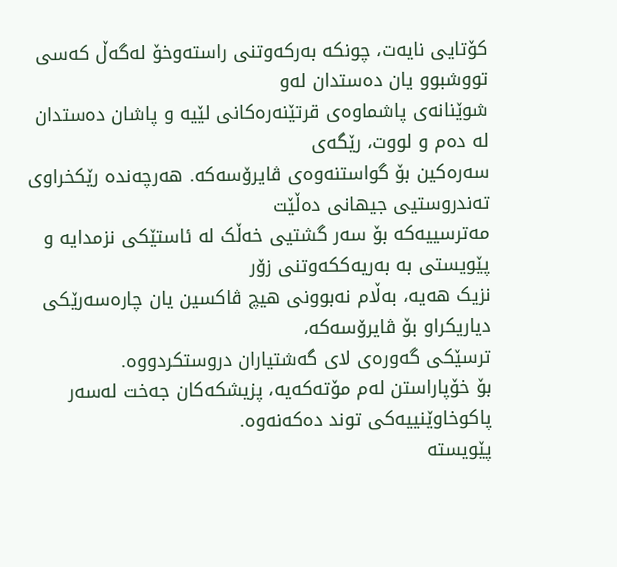کۆتایی نایەت، چونکە بەرکەوتنی راستەوخۆ لەگەڵ کەسی تووشبوو یان دەستدان لەو
شوێنانەی پاشماوەی قرتێنەرەکانی لێیە و پاشان دەستدان لە دەم و لووت، رێگەی
سەرەکین بۆ گواستنەوەی ڤایرۆسەکە. هەرچەندە رێکخراوی تەندروستیی جیهانی دەڵێت
مەترسییەکە بۆ سەر گشتیی خەڵک لە ئاستێکی نزمدایە و پێویستی بە بەریەککەوتنی زۆر
نزیک هەیە، بەڵام نەبوونی هیچ ڤاکسین یان چارەسەرێکی دیاریکراو بۆ ڤایرۆسەکە،
ترسێکی گەورەی لای گەشتیاران دروستکردووە.
بۆ خۆپاراستن لەم مۆتەکەیە، پزیشکەکان جەخت لەسەر پاکوخاوێنییەکی توند دەکەنەوە.
پێویستە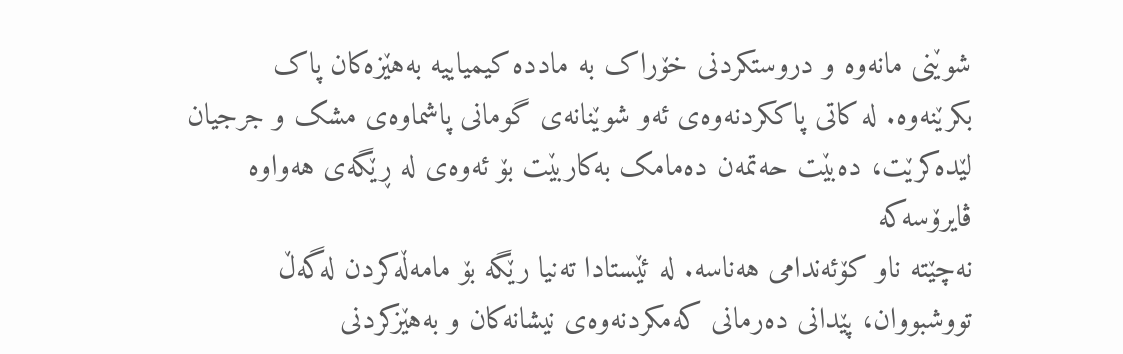شوێنی مانەوە و دروستکردنی خۆراک بە ماددە کیمیاییە بەهێزەکان پاک
بکرێنەوە. لە کاتی پاککردنەوەی ئەو شوێنانەی گومانی پاشماوەی مشک و جرجیان
لێدەکرێت، دەبێت حەتمەن دەمامک بەکاربێت بۆ ئەوەی لە ڕێگەی هەواوە ڤایرۆسەکە
نەچێتە ناو کۆئەندامی هەناسە. لە ئێستادا تەنیا رێگە بۆ مامەڵەکردن لەگەڵ
تووشبووان، پێدانی دەرمانی کەمکردنەوەی نیشانەکان و بەهێزکردنی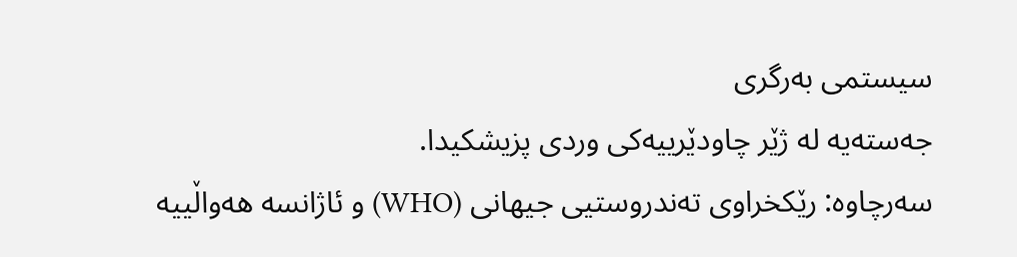سیستمی بەرگری
جەستەیە لە ژێر چاودێرییەکی وردی پزیشکیدا.
سەرچاوە: رێکخراوی تەندروستیی جیهانی (WHO) و ئاژانسە هەواڵییە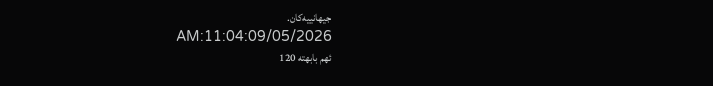جیهانییەکان.
AM:11:04:09/05/2026
ئهم بابهته 120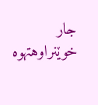جار خوێنراوهتهوه